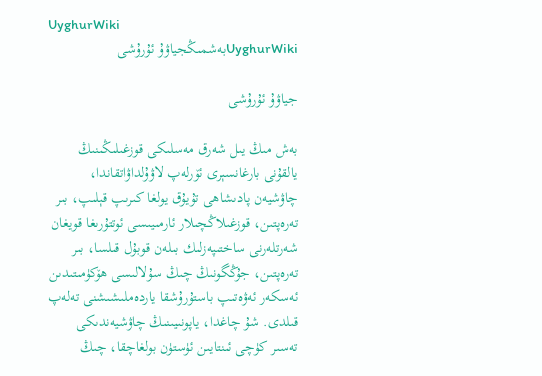UyghurWiki
UyghurWikiبەشمىڭجياۋۇ ئۇرۇشى

جياۋۇ ئۇرۇشى

بەش مىڭ يىل شەرق مەسلىكى قوزغىلىڭىنىڭ يالقۇنى بارغانسېرى ئۆرلەپ لاۋۇلداۋاتقاندا، چاۋشيەن پادىشاھى تۇيۇق يولغا كىرىپ قېلىپ، بىر تەرەپتىن، قوزغىلاڭچىلار ئارمىيىسى ئوتتۇرىغا قويغان شەرتلەرنى ساختىپەزلىك بىلەن قوبۇل قىلسا، بىر تەرەپتىن، جۇڭگونىڭ چىڭ سۇلالىسى ھۆكۈمىتىدىن ئەسكەر ئەۋەتىپ باستۇرۇشقا ياردەملىشىشنى تەلەپ قىلدى. شۇ چاغدا، ياپونىيىنىڭ چاۋشيەندىكى تەسىر كۈچى ئىنتايىن ئۈستۈن بولغاچقا، چىڭ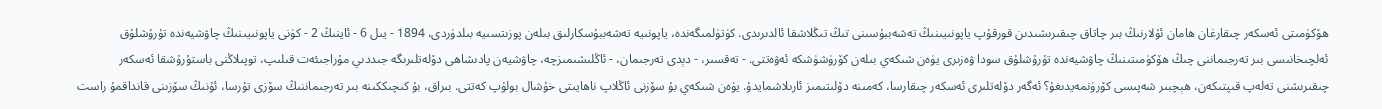ھۆكۈمىتى ئەسكەر چىقارغان ھامان ئۇلارنىڭ بىر چاتاق چىقىرىشىدىن قورقۇپ ياپونىيىنىڭ تەشەببۇسىنى تىڭ تىڭلاشقا ئالدىرىدى. كۈتۈلمىگەندە، ياپونىيە تەشەببۇسكارلىق بىلەن پوزىتسىيە بىلدۈردى، 1894 - يىل 6 - ئاينىڭ 2 - كۈنى ياپونىيىنىڭ چاۋشيەندە تۇرۇشلۇق ئەلچىخانىسى بىر تەرجىماننى چىڭ ھۆكۈمىتىنىڭ چاۋشيەندە تۇرۇشلۇق سودا ۋەزىرى يۈەن شىكەي بىلەن كۆرۈشۈشكە ئەۋەتتى. - تەقسىر، - دېدى تەرجىمان، - ئاڭلىشىمىزچە، چاۋشيەن پادىشاھى دۆلەتلىرىگە جىددىي مۇراجىئەت قىلىپ، توپىلاڭنى باستۇرۇشقا ئەسكەر چىقىرىشنى تەلەپ قىپتىكەن، ھېچبىر شەپىسى كۆرۈنمەيدىغۇ؟ ئەگەر دۆلەتلىرى ئەسكەر چىقارسا، كەمىنە دۆلىتىمىز ئارىلاشمايدۇ. يۈەن شىكەي بۇ سۆزنى ئاڭلاپ ناھايىتى خۇشال بولۇپ كەتتى. بىراق، بۇ كىچىككىنە بىر تەرجىماننىڭ سۆزى تۇرسا، ئۇنىڭ سۆزىنى قانداقمۇ راست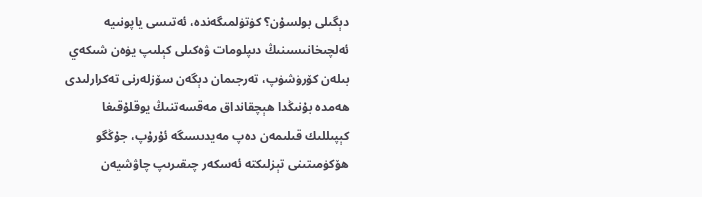دېگىلى بولسۇن؟ كۈتۈلمىگەندە، ئەتىسى ياپونىيە ئەلچىخانىسىنىڭ دىپلومات ۋەكىلى كېلىپ يۈەن شىكەي بىلەن كۆرۈشۈپ، تەرجىمان دېگەن سۆزلەرنى تەكرارلىدى ھەمدە بۇنىڭدا ھېچقانداق مەقسەتنىڭ يوقلۇقىغا كېپىللىك قىلىمەن دەپ مەيدىسىگە ئۇرۇپ، جۇڭگو ھۆكۈمىتىنى تېزلىكتە ئەسكەر چىقىرىپ چاۋشيەن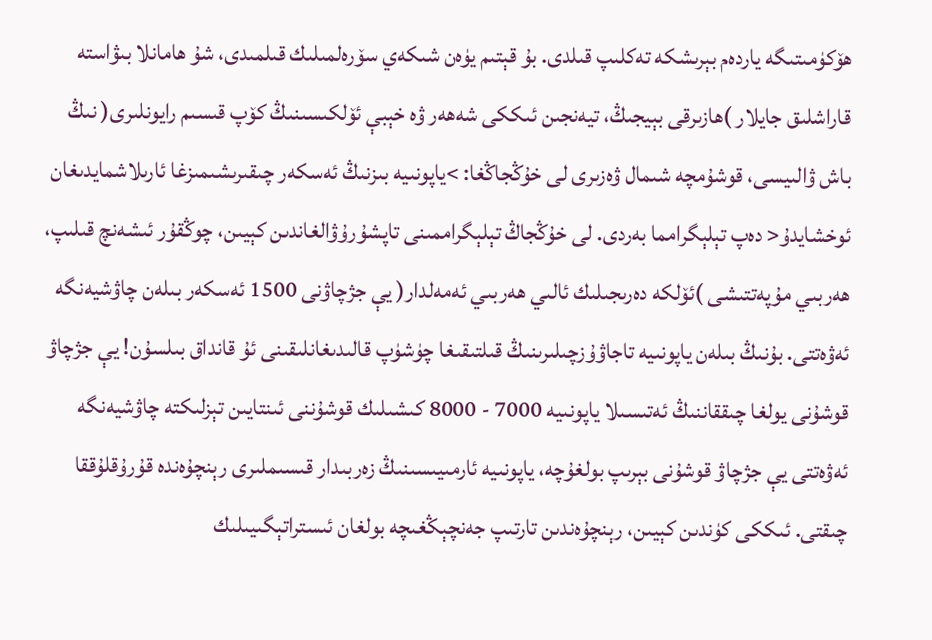ھۆكۈمىتىگە ياردەم بېرىشكە تەكلىپ قىلدى. بۇ قېتىم يۈەن شىكەي سۆرەلمىلىك قىلمىدى، شۇ ھامانلا بىۋاستە قاراشلىق جايلار )ھازىرقى بېيجىڭ، تيەنجىن ئىككى شەھەر ۋە خېبې ئۆلكىسىنىڭ كۆپ قىسىم رايونلىرى( نىڭ باش ۋالىيسى، قوشۇمچە شىمال ۋەزىرى لى خۇڭجاڭغا: >ياپونىيە بىزنىڭ ئەسكەر چىقىرىشىمىزغا ئارىلاشمايدىغان ئوخشايدۇ< دەپ تېلېگرامما بەردى. لى خۇڭجاڭ تېلېگراممىنى تاپشۇرۇۋالغاندىن كېيىن، چوڭقۇر ئىشەنچ قىلىپ، ھەربىي مۇپەتتىشى )ئۆلكە دەرىجىلىك ئالىي ھەربىي ئەمەلدار( يې جژچاۋنى 1500 ئەسكەر بىلەن چاۋشيەنگە ئەۋەتتى. بۇنىڭ بىلەن ياپونىيە تاجاۋۇزچىلىرىنىڭ قىلتىقىغا چۈشۈپ قالىدىغانلىقىنى ئۇ قانداق بىلسۇن! يې جژچاۋ قوشۇنى يولغا چىققاننىڭ ئەتىسىلا ياپونىيە 7000 - 8000 كىشىلىك قوشۇننى ئىنتايىن تېزلىكتە چاۋشيەنگە ئەۋەتتى يې جژچاۋ قوشۇنى بېرىپ بولغۇچە، ياپونىيە ئارمىيىسىنىڭ زەربىدار قىسىملىرى رېنچۇەندە قۇرۇقلۇققا چىقتى. ئىككى كۈندىن كېيىن، رېنچۇەندىن تارتىپ جەنچېڭغىچە بولغان ئىستراتېگىيىلىك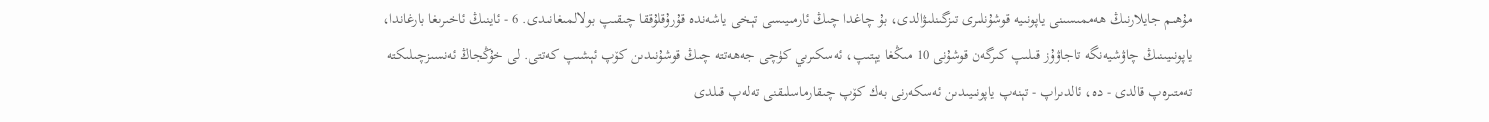مۇھىم جايلارنىڭ ھەممىسىنى ياپونىيە قوشۇنلىرى تىزگىنلىۋالدى، بۇ چاغدا چىڭ ئارمىيىسى تېخى ياشەندە قۇرۇقلۇققا چىقىپ بولالمىغانىدى. 6 - ئاينىڭ ئاخىرىغا بارغاندا، ياپونىيىنىڭ چاۋشيەنگە تاجاۋۇز قىلىپ كىرگەن قوشۇنى 10 مىڭغا يېتىپ، ئەسكىرىي كۈچى جەھەتتە چىڭ قوشۇنىدىن كۆپ ئېشىپ كەتتى. لى خۇڭجاڭ ئەنسىزچىلىكتە تەمتىرەپ قالدى - دە، ئالدىراپ - تېنەپ ياپونىيىدىن ئەسكەرنى بەك كۆپ چىقارماسلىقنى تەلەپ قىلدى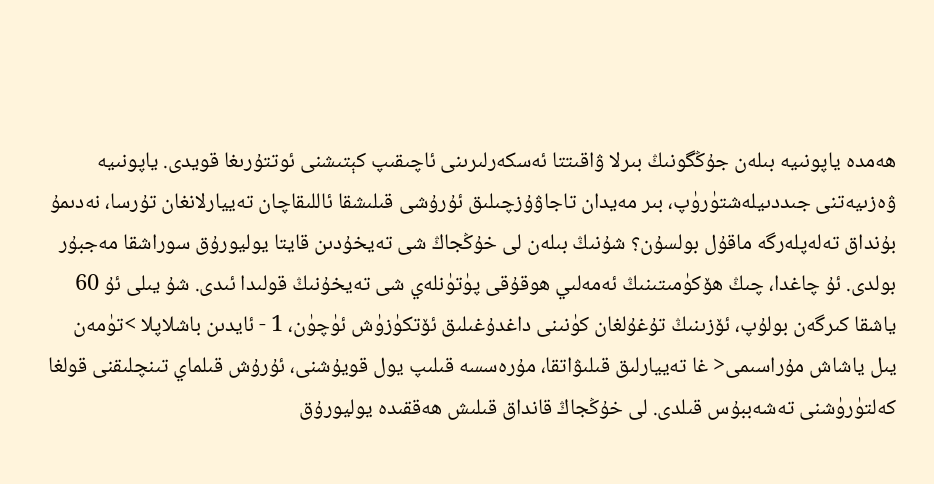ھەمدە ياپونىيە بىلەن جۇڭگونىڭ بىرلا ۋاقىتتا ئەسكەرلىرىنى ئاچىقىپ كېتىشنى ئوتتۇرىغا قويدى. ياپونىيە ۋەزىيەتنى جىددىيلەشتۈرۈپ، بىر مەيدان تاجاۋۇزچىلىق ئۇرۇشى قىلىشقا ئاللىقاچان تەييارلانغان تۇرسا، نەدىمۇ بۇنداق تەلەپلەرگە ماقۇل بولسۇن؟ شۇنىڭ بىلەن لى خۇڭجاڭ شى تەيخۇدىن قايتا يوليورۇق سوراشقا مەجبۇر بولدى. ئۇ چاغدا، چىڭ ھۆكۈمىتىنىڭ ئەمەلىي ھوقۇقى پۈتۈنلەي شى تەيخۇنىڭ قولىدا ئىدى. شۇ يىلى ئۇ 60 ياشقا كىرگەن بولۇپ، ئۆزىنىڭ تۇغۇلغان كۈنىنى داغدۇغىلىق ئۆتكۈزۈش ئۈچۈن، 1 - ئايدىن باشلاپلا >تۈمەن يىل ياشاش مۇراسىمى< غا تەييارلىق قىلىۋاتقا، مۇرەسسە قىلىپ يول قويۇشنى، ئۇرۇش قىلماي تىنچلىقنى قولغا كەلتۈرۈشنى تەشەببۇس قىلدى. لى خۇڭجاڭ قانداق قىلىش ھەققىدە يوليورۇق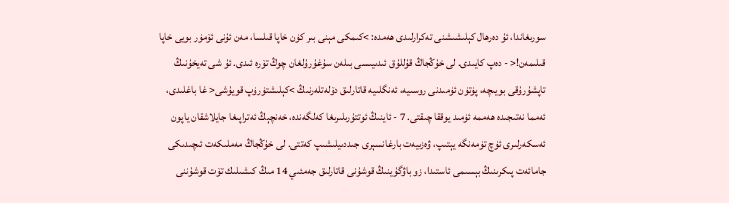سورىغاندا، ئۇ دەرھال كېلىشىشنى تەكرارلىدى ھەمدە: >كىمكى مېنى بىر كۈن خاپا قىلسا، مەن ئۇنى ئۆمۈر بويى خاپا قىلىمەن!< - دەپ كايىدى. لى خۇڭجاڭ قۇللۇق ئىدىيىسى بىلەن سۇغۇرۇلغان چوڭ تۆرە ئىدى. ئۇ شى تەيخۇنىڭ تاپشۇرۇقى بويىچە، پۈتۈن ئۈمىدنى روسىيە، ئەنگلىيە قاتارلىق دۆلەتلەرنىڭ >كېلىشتۈرۈپ قويۇشى< غا باغلىدى، ئەمما نەتىجىدە ھەممە ئۈمىد يوققا چىقتى. 7 - ئاينىڭ ئوتتۇرىلىرىغا كەلگەندە، خەنچېڭ ئەتراپىغا جايلاشقان ياپون ئەسكەرلىرى ئۈچ تۈمەنگە يېتىپ، ۋەزىيەت بارغانسېرى جىددىيلىشىپ كەتتى. لى خۇڭجاڭ مەملىكەت ئىچىدىكى جامائەت پىكرىنىڭ بېسىمى ئاستىدا، زو باۋگۇينىڭ قوشۇنى قاتارلىق جەمئىي 14 مىڭ كىشىلىك تۆت قوشۇننى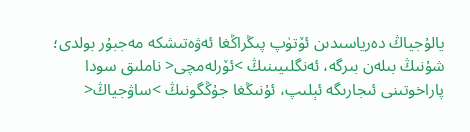يالۇجياڭ دەرياسىدىن ئۆتۈپ پىڭراڭغا ئەۋەتىشكە مەجبۇر بولدى؛ شۇنىڭ بىلەن بىرگە، ئەنگلىيىنىڭ >ئۆرلەمچى< ناملىق سودا پاراخوتىنى ئىجارىگە ئېلىپ، ئۇنىڭغا جۇڭگونىڭ >ساۋجياڭ<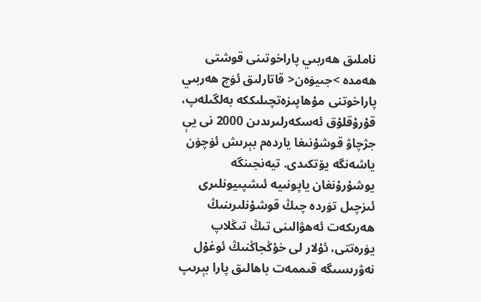ناملىق ھەربىي پاراخوتىنى قوشتى ھەمدە >جىيۈەن< قاتارلىق ئۈچ ھەربىي پاراخوتنى مۇھاپىزەتچىلىككە بەلگىلەپ، قۇرۇقلۇق ئەسكەرلىرىدىن 2000 نى يې جژچاۋ قوشۇنىغا ياردەم بېرىش ئۈچۈن ياشەنگە يۆتكىدى. تيەنجىنگە يوشۇرۇنغان ياپونىيە ئىشپىيونلىرى ئىزچىل تۈردە چىڭ قوشۇنلىرىنىڭ ھەرىكەت ئەھۋالىنى تىڭ تىڭلاپ يۈرەتتى، ئۇلار لى خۇڭجاڭنىڭ ئوغۇل نەۋرىسىگە قىممەت باھالىق پارا بېرىپ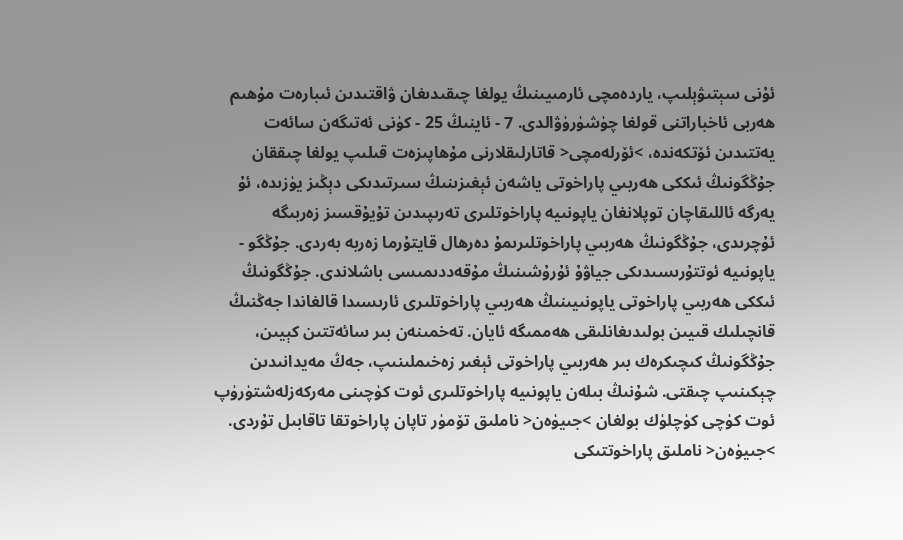ئۇنى سېتىۋېلىپ، ياردەمچى ئارمىيىنىڭ يولغا چىقىدىغان ۋاقتىدىن ئىبارەت مۇھىم ھەربى ئاخباراتنى قولغا چۈشۈرۈۋالدى. 7 - ئاينىڭ 25 - كۈنى ئەتىگەن سائەت يەتتىدىن ئۆتكەندە، >ئۆرلەمچى< قاتارلىقلارنى مۇھاپىزەت قىلىپ يولغا چىققان جۇڭگونىڭ ئىككى ھەربىي پاراخوتى ياشەن ئېغىزىنىڭ سىرتىدىكى دېڭىز يۈزىدە، ئۇ يەرگە ئاللىقاچان توپلانغان ياپونىيە پاراخوتلىرى تەرىپىدىن تۇيۇقسىز زەربىگە ئۇچرىدى، جۇڭگونىڭ ھەربىي پاراخوتلىرىمۇ دەرھال قايتۇرما زەربە بەردى. جۇڭگو - ياپونىيە ئوتتۇرىسىدىكى جياۋۇ ئۇرۇشىنىڭ مۇقەددىمىسى باشلاندى. جۇڭگونىڭ ئىككى ھەربىي پاراخوتى ياپونىيىنىڭ ھەربىي پاراخوتلىرى ئارىسىدا قالغاندا جەڭنىڭ قانچىلىك قىيىن بولىدىغانلىقى ھەممىگە ئايان. تەخمىنەن بىر سائەتتىن كېيىن، جۇڭگونىڭ كىچىكرەك بىر ھەربىي پاراخوتى ئېغىر زەخىملىنىپ، جەڭ مەيدانىدىن چېكىنىپ چىقتى. شۇنىڭ بىلەن ياپونىيە پاراخوتلىرى ئوت كۈچىنى مەركەزلەشتۈرۈپ ئوت كۈچى كۈچلۈك بولغان >جىيۈەن< ناملىق تۆمۈر تاپان پاراخوتقا تاقابىل تۇردى. >جىيۈەن< ناملىق پاراخوتتىكى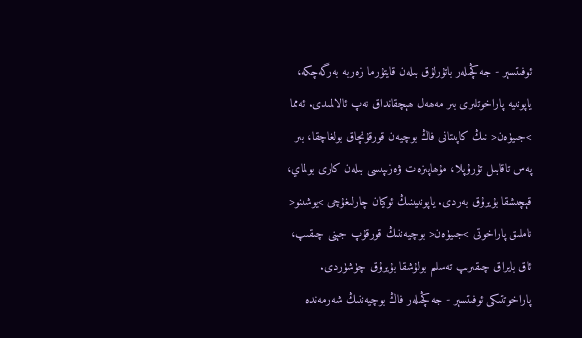ئوفىتسېر - جەڭچىلەر باتۇرلۇق بىلەن قايتۇرما زەربە بەرگەچكە، ياپونىيە پاراخوتلىرى بىر مەھەل ھېچقانداق نەپ ئالالمىدى. ئەمما >جىيۈەن< نىڭ كاپىتانى فاڭ بوچيەن قورقۇنچاق بولغاچقا، بىر پەس تاقابىل تۇرۇپلا، مۇھاپىزەت ۋەزىپىسى بىلەن كارى بولماي، قېچىشقا بۇيرۇق بەردى. ياپونىيىنىڭ ئوكيان چارلىغۇچى >يوشىنو< ناملىق پاراخوتى >جىيۈەن< بوچيەننىڭ قورقۇپ جېنى چىقىپ، ئاق بايراق چىقىرىپ تەسلىم بولۇشقا بۇيرۇق چۈشۈردى. پاراخوتتىكى ئوفىتسېر - جەڭچىلەر فاڭ بوچيەننىڭ شەرمەندە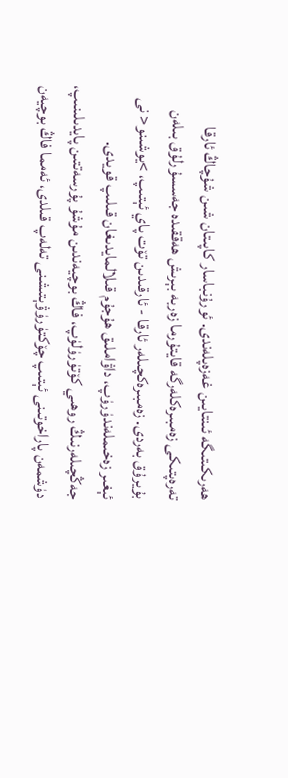ھەرىكىتىگە ئىنتايىن غەزەپلەندى. ئورۇنباسار كاپىتان شىن شۇچاڭ ئارقا تەرەپتىكى زەمبىرەكلەرگە قايتۇرما زەربە بېرىش ھەققىدە جەسسۇرلۇق بىلەن بۇيرۇق بەردى. زەمبىرەكچىلەر ئارقا - ئارقىدىن تۆت پاي ئېتىپ، >يوشىنو< نى ئېغىر زەخىملەندۈرۈپ، داۋاملىق ھۇجۇم قىلالمايدىغان قىلىپ قويدى. جەڭچىلەرنىڭ روھىي كۆتۈرۈلۈپ، فاڭ بوچيەندىن مۇشۇ پۇرسەتتىن پايدىلىنىپ، دۈشمەن پاراخوتىنى ئېتىپ چۆكتۈرۈۋېتىشنى تەلەپ قىلدى، ئەمما فاڭ بوچيەن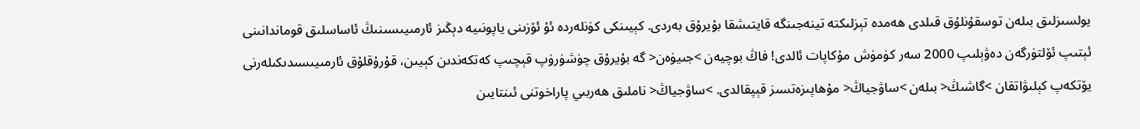يولسىزلىق بىلەن توسقۇنلۇق قىلدى ھەمدە تېزلىكتە تينەجىنگە قايتىشقا بۇيرۇق بەردى. كېيىنكى كۈنلەردە ئۇ ئۆزىنى ياپونىيە دېڭىز ئارمىيىسىنىڭ ئاساسلىق قوماندانىنى ئېتىپ ئۆلتۈرگەن دەۋېلىپ 2000 سەر كۈمۈش مۇكاپات ئالدى! فاڭ بوچيەن >جىيۈەن< گە بۇيرۇق چۈشۈرۈپ قېچىپ كەتكەندىن كېيىن، قۇرۇقلۇق ئارمىيىسىدىكىلەرنى يۆتكەپ كېلىۋاتقان >گاشىڭ< بىلەن >ساۋجياڭ< مۇھاپىزەتسىز قېپقالدى. >ساۋجياڭ< ناملىق ھەربىي پاراخوتنى ئىنتايىن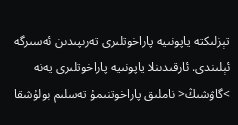تېزلىكتە ياپونىيە پاراخوتلىرى تەرىپىدىن ئەسىرگە ئېلىندى. ئارقىدىنلا ياپونىيە پاراخوتلىرى يەنە >گاۋشىڭ< ناملىق پاراخوتنىمۇ تەسلىم بولۇشقا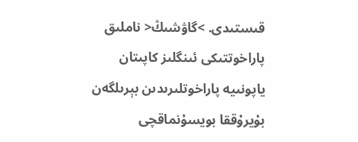قىستىدى. >گاۋشىڭ< ناملىق پاراخوتتىكى ئىنگلىز كاپىتان ياپونىيە پاراخوتلىرىدىن بېرىلگەن بۇيرۇققا بويسۇنماقچى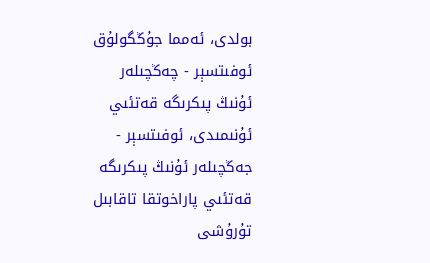بولدى، ئەمما جۇڭگولۇق ئوفىتسېر - چەڭچىلەر ئۇنىڭ پىكرىگە قەتئىي ئۇنىمىدى، ئوفىتسېر - جەڭچىلەر ئۇنىڭ پىكرىگە قەتئىي پاراخوتقا تاقابىل تۇرۇشى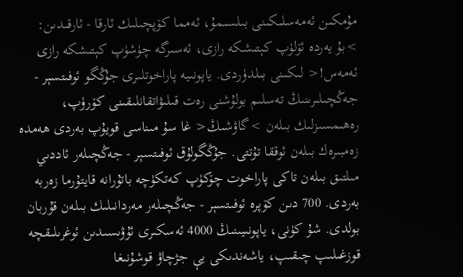مۇمكىن ئەمەسلىكىنى بىلسىمۇ، ئەمما كۆپچىلىك ئارقا - ئارقىدىن: >بۇ يەردە ئۆلۈپ كېتىشكە رازى، ئەسىرگە چۈشۈپ كېتىشكە رازى ئەمەس!< لىكىنى بىلدۈردى. ياپونىيە پاراخوتلىرى جۇڭگو ئوفىتسېر - جەڭچىلىرىنىڭ تەسلىم بولۇشنى رەت قىلىۋاتقانلىقىنى كۆرۈپ، رەھىمسىزلىك بىلەن >گاۋشىڭ< غا سۇ مىناسى قويۇپ بەردى ھەمدە زەمبىرەك بىلەن ئوققا تۇتتى. جۇڭگولۇق ئوفىتسېر - جەڭچىلەر ئاددىي مىلتىق بىلەن تاكى پاراخوت چۆكۈپ كەتكۈچە باتۇرانە قايتۇرما زەربە بەردى. 700 دىن كۆپرە ئوفىتسېر - جەڭچىلەر مەردانىلىك بىلەن قۇربان بولدى. شۇ كۈنى، ياپونىيىنىڭ 4000 ئەسكىرى ئۇۋىسىدىن ئوغرىلىقچە قوزغىلىپ چىقىپ، ياشەندىكى يې جژچاۋ قوشۇنىغا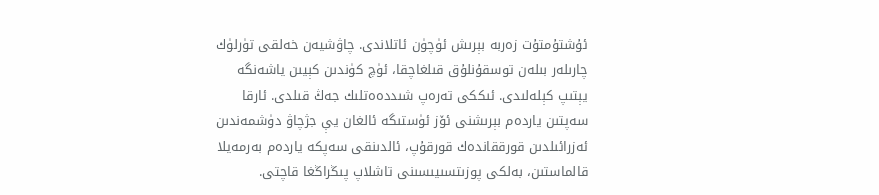ئۇشتۇمتۇت زەربە بېرىش ئۈچۈن ئاتلاندى. چاۋشيەن خەلقى تۈرلۈك چارىلەر بىلەن توسقۇنلۇق قىلغاچقا، ئۈچ كۈندىن كېيىن ياشەنگە يېتىپ كېلەلىدى. ئىككى تەرەپ شىددەەتلىك جەڭ قىلدى. ئارقا سەپتىن ياردەم بېرىشنى ئۆز ئۈستىگە ئالغان يې جژچاۋ دۈشمەندىن ئەزرائىلدىن قورققاندەك قورقۇپ، ئالدىنقى سەپكە ياردەم بەرمەيلا قالماستىن، بەلكى پوزىتسىيىسىنى تاشلاپ پىڭراڭغا قاچتى.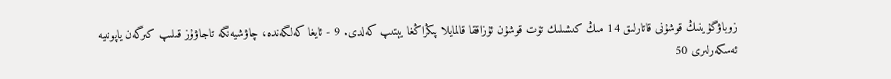زوباۋگۇينىڭ قوشۇنى قاتارلىق 14 مىڭ كىشىلىك تۆت قوشۇن ئۇزاققا قالمايلا پىڭراڭغا يېتىپ كەلدى. 9 - ئايغا كەلگەندە، چاۋشيەنگە تاجاۋۇز قىلىپ كىرگەن ياپونىيە ئەسكەرلىرى 50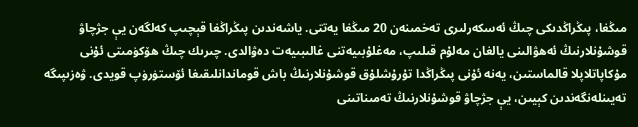مىڭغا، پىڭراڭدىكى چىڭ ئەسكەرلىرى تەخمىنەن 20 مىڭغا يەتتى. ياشەندىن پىڭراڭغا قېچىپ كەلگەن يې جژچاۋ قوشۇنلارنىڭ ئەھۋالىنى يالغان مەلۇم قىلىپ، مەغلۇبىيەتنى غالىبىيەت دەۋالدى. چىرىك چىڭ ھۆكۈمىتى ئۇنى مۇكاپاتلاپلا قالماستىن، يەنە ئۇنى پىڭراڭدا تۇرۇشلۇق قوشۇنلارنىڭ باش قوماندانلىقىغا ئۆستۈرۈپ قويدى. ۋەزىپىگە تەيىنلەنگەندىن كېيىن، يې جژچاۋ قوشۇنلارنىڭ تەمىناتىنى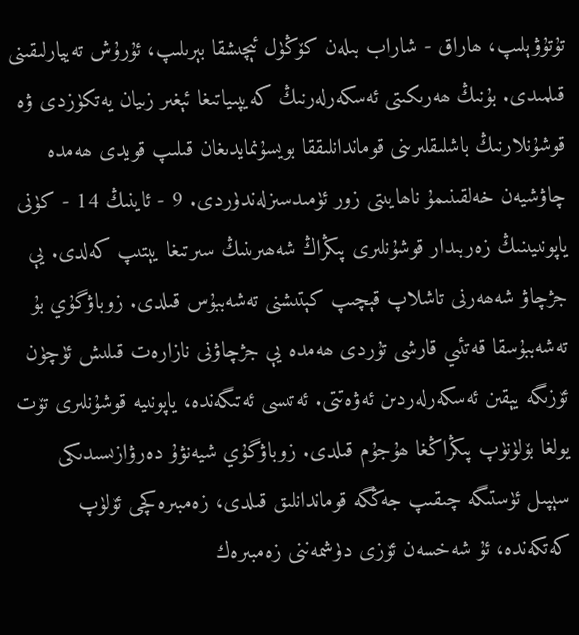تۇتۇۋېلىپ، ھاراق - شاراب بىلەن كۆڭۈل ئېچىشقا بېرىلىپ، ئۇرۇش تەييارلىقىنى قىلمىدى. بۇنىڭ ھەرىكىتى ئەسكەرلەرنىڭ كەيپىياتىغا ئېغىر زىيان يەتكۈزدى ۋە قوشۇنلارنىڭ باشلىقلىرىنى قوماندانلىققا بويسۇنمايدىغان قىلىپ قويدى ھەمدە چاۋشيەن خەلقىنىمۇ ناھايىتى زور ئۈمىدسىزلەندۈردى. 9 - ئاينىڭ 14 - كۈنى ياپونىيىنىڭ زەربىدار قوشۇنلىرى پىڭراڭ شەھىرىنىڭ سىرتىغا يېتىپ كەلدى. يې جژچاۋ شەھەرنى تاشلاپ قېچىپ كېتىشنى تەشەببۇس قىلدى. زوباۋگۇي بۇ تەشەببۇسقا قەتئىي قارشى تۇردى ھەمدە يې جژچاۋنى نازارەت قىلىش ئۈچۈن ئۆزىگە يېقىن ئەسكەرلەردىن ئەۋەتتى. ئەتىسى ئەتىگەندە، ياپونىيە قوشۇنلىرى تۆت يولغا بۆلۈنۈپ پىڭراڭغا ھۇجۇم قىلدى. زوباۋگۇي شيەنۋۇ دەرۋازىسىدىكى سېپىل ئۈستىگە چىقىپ جەڭگە قوماندانلىق قىلدى، زەمبىرەكچى ئۆلۈپ كەتكەندە، ئۇ شەخسەن ئۆزى دۈشمەننى زەمبىرەك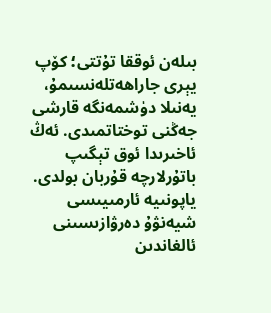بىلەن ئوققا تۇتتى؛ كۆپ يېرى جاراھەتلەنسىمۇ، يەنىلا دۈشمەنگە قارشى جەڭنى توختاتمىدى. ئەڭ ئاخىرىدا ئوق تېگىپ باتۇرلارچە قۇربان بولدى. ياپونىيە ئارمىيىسى شيەنۋۇ دەرۋازىسىنى ئالغاندىن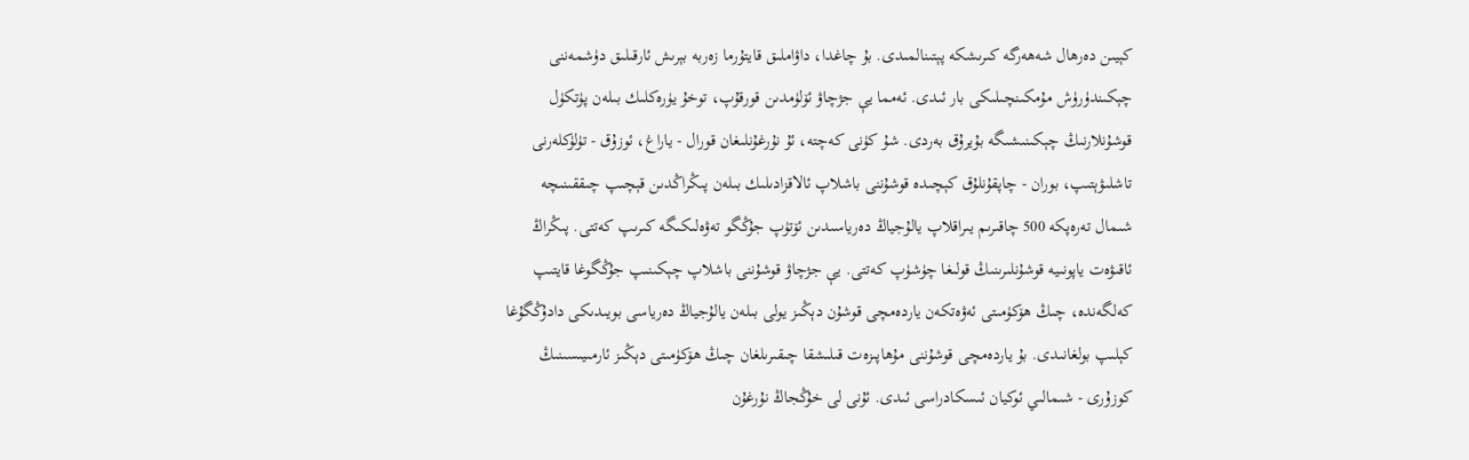كېيىن دەرھال شەھەرگە كىرىشكە پېتىنالمىدى. بۇ چاغدا، داۋاملىق قايتۇرما زەربە بېرىش ئارقىلىق دۈشمەننى چېكىندۈرۈش مۇمكىنچىلىكى بار ئىدى. ئەمما يې جژچاۋ ئۆلۈمدىن قورقۇپ، توخۇ يۈرەكلىك بىلەن پۈتكۈل قوشۇنلارنىڭ چېكىنىشىگە بۇيرۇق بەردى. شۇ كۈنى كەچتە، ئۇ نۇرغۇنلىغان قورال - ياراغ، ئوزۇق - تۈلۈكلەرنى تاشلىۋېتىپ، بوران - چاپقۇنلۇق كېچىدە قوشۇننى باشلاپ ئالاقزادىلىك بىلەن پىڭراڭدىن قېچىپ چىققىنىچە شىمال تەرەپكە 500 چاقىرىم يىراقلاپ يالۇجياڭ دەرياسىدىن ئۆتۈپ جۇڭگو تەۋەلىكىگە كىرىپ كەتتى. پىڭراڭ ئاقىۋەت ياپونىيە قوشۇنلىرىنىڭ قولىغا چۈشۈپ كەتتى. يې جژچاۋ قوشۇننى باشلاپ چېكىنىپ جۇڭگوغا قايتىپ كەلگەندە، چىڭ ھۆكۈمىتى ئەۋەتكەن ياردەمچى قوشۇن دېڭىز يولى بىلەن يالۇجياڭ دەرياسى بويىدىكى دادۇڭگۇغا كېلىپ بولغانىدى. بۇ ياردەمچى قوشۇننى مۇھاپىزەت قىلىشقا چىقىرىلغان چىڭ ھۆكۈمىتى دېڭىز ئارمىيىسىنىڭ كوزۇرى - شىمالىي ئوكيان ئىسكادراسى ئىدى. ئۇنى لى خۇڭجاڭ نۇرغۇن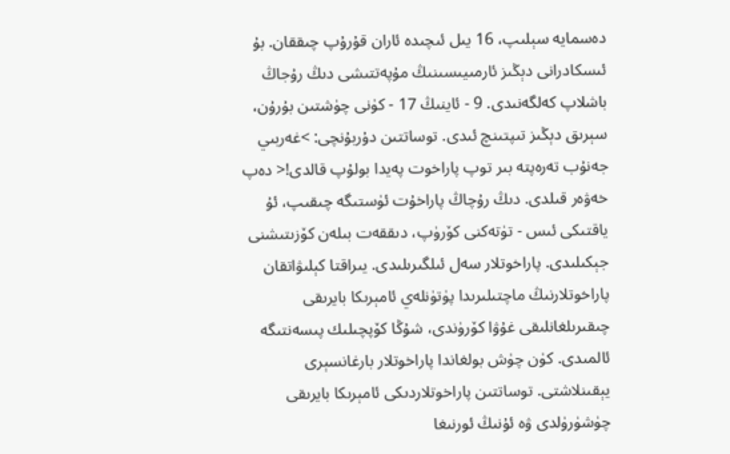دەسمايە سېلىپ، 16 يىل ئىچىدە ئاران قۇرۇپ چىققان. بۇ ئىسكادرانى دېڭىز ئارمىيىسىنىڭ مۇپەتتىشى دىڭ رۇجاڭ باشلاپ كەلگەنىدى. 9 - ئاينىڭ 17 - كۈنى چۈشتىن بۇرۇن، سېرىق دېڭىز تىپتىنچ ئىدى. توساتتىن دۇربۇنچى: >غەربىي جەنۇب تەرەپتە بىر توپ پاراخوت پەيدا بولۇپ قالدى!< دەپ خەۋەر قىلدى. دىڭ رۇچاڭ پاراخۇت ئۈستىگە چىقىپ، ئۇ ياقتىكى ئىس - تۈتەكنى كۆرۈپ، دىققەت بىلەن كۆزىتىشنى جېكىلىدى. پاراخوتلار سەل ئىلگىرىلىدى. يىراقتا كېلىۋاتقان پاراخوتلارنىڭ ماچتىلىرىدا پۈتۈنلەي ئامېرىكا بايرىقى چىقىرىلغانلىقى غۇۋا كۆرۈندى، شۇڭا كۆپچىلىك پىسەنتىگە ئالمىدى. كۈن چۈش بولغاندا پاراخوتلار بارغانسېرى يېقىنلاشتى. توساتتىن پاراخوتلاردىكى ئامېرىكا بايرىقى چۈشۈرۈلدى ۋە ئۇنىڭ ئورنىغا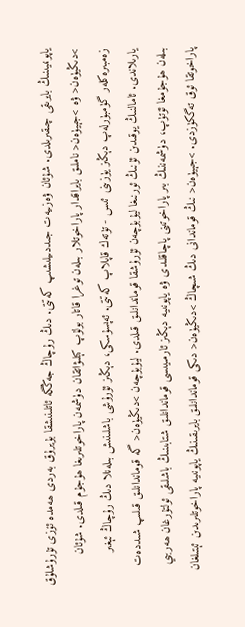ياپونىيىنىڭ بايرىقى چىقىرىلدى. شۇئان ۋەزىيەت جىددىيلىشىپ كەتتى. دىڭ رۇچاڭ جەڭگە ئاتلىنىشقا بۇيرۇق بەردى ھەمدە ئۆزى تۇرۇشلۇق >دىڭيۈەن< ۋە >جېيۈەن< ناملىق بايراقدار پاراخوتلار بىلەن توغرا قاتار بولۇپ كېلىۋاتقان دۈشمەن پاراخوتلىرىغا ھۇجۇم قىلدى. شۇئان زەمبىرەكلەر گۈمبۈرلەپ دېڭىز يۈزىنى ئىس - تۈتەك قاپلاپ كەتتى. ئەپسۇسكى، دېڭىز ئۇرۇشى باشلىنىش بىلەنلا دىڭ رۇچاڭ ئېغىر يارىلاندى. ئامالنىڭ يوقىدىن ئۇنىڭ ئورنىغا ليۇبۇچەن ئۇرۇشقا قوماندانلىق قىلدى. ليۇبۇچەن >دىڭيۈەن< گە قوماندانلىق قىلىپ شىددەت بىلەن ھۇجۇمغا ئۆتۈپ، دۈشمەننىڭ بىر پاراخوتىنى پاچاقلىدى ۋە ياپونىيە دېڭىز ئارمىيىسى قوماندانلىق شتابىنىڭ باشلىقى ئولتۇرغان ھەربىي پاراخوتقا ئوق تەگكۈزدى. >جېيۈەن< نىڭ قوماندانى دىڭ شىچاڭ >دىڭيۈەن< دىكى قوماندانلىق بايرىقىنىڭ ياپونىيە پاراخوتلىرىدىن ئېتىلغان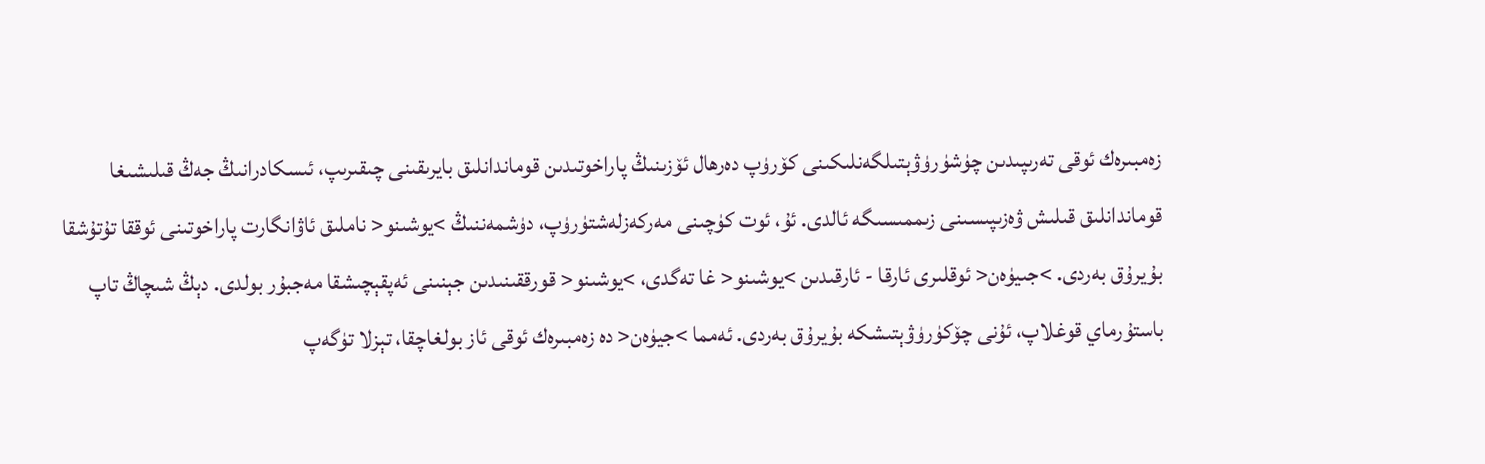زەمبىرەك ئوقى تەرىپىدىن چۈشۈرۈۋېتىلگەنلىكىنى كۆرۈپ دەرھال ئۆزىنىڭ پاراخوتىدىن قوماندانلىق بايرىقىنى چىقىرىپ، ئىسكادرانىڭ جەڭ قىلىشىغا قوماندانلىق قىلىش ۋەزىپىسىنى زىممىسىگە ئالدى. ئۇ، ئوت كۈچىنى مەركەزلەشتۈرۈپ، دۈشمەننىڭ >يوشىنو< ناملىق ئاۋانگارت پاراخوتىنى ئوققا تۇتۇشقا بۇيرۇق بەردى. >جىيۈەن< ئوقلىرى ئارقا - ئارقىدىن >يوشىنو< غا تەگدى، >يوشىنو< قورققىنىدىن جېنىنى ئەپقېچىشقا مەجبۇر بولدى. دېڭ شىچاڭ تاپ باستۇرماي قوغلاپ، ئۇنى چۆكۈرۈۋېتىشكە بۇيرۇق بەردى. ئەمما >جيۈەن< دە زەمبىرەك ئوقى ئاز بولغاچقا، تېزلا تۈگەپ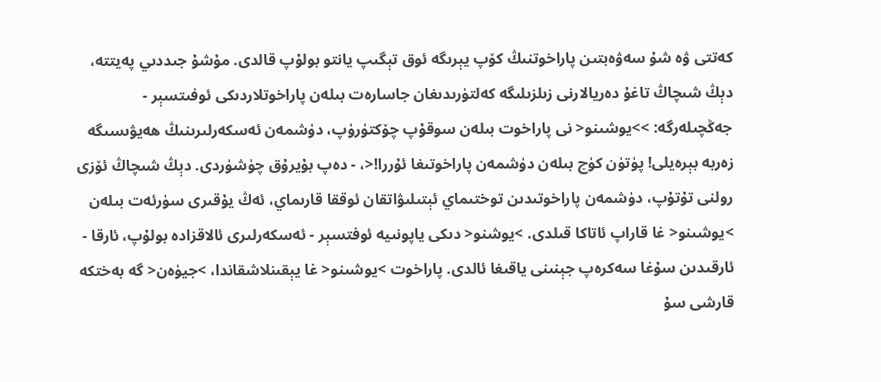كەتتى ۋە شۇ سەۋەبتىن پاراخوتنىڭ كۆپ يېرىگە ئوق تېگىپ يانتو بولۇپ قالدى. مۇشۇ جىددىي پەيتتە، دېڭ شىچاڭ تاغۇ دەريالارنى زىلزىلىگە كەلتۈرىدىغان جاسارەت بىلەن پاراخوتلاردىكى ئوفىتسېر - جەڭچىلەرگە: >>يوشىنو< نى پاراخوت بىلەن سوقۇپ چۆكتۈرۈپ، دۈشمەن ئەسكەرلىرىنىڭ ھەيۋىسىگە زەربە بېرەيلى! پۈتۈن كۈچ بىلەن دۈشمەن پاراخوتىغا ئۇررا!<، - دەپ بۇيرۇق چۈشۈردى. دېڭ شىچاڭ ئۆزى رولنى تۇتۇپ، دۈشمەن پاراخوتىدىن توختىماي ئېتىلىۋاتقان ئوققا قارىماي، ئەڭ يۇقىرى سۈرئەت بىلەن >يوشىنو< غا قاراپ ئاتاكا قىلدى. >يوشنو< دىكى ياپونىيە ئوفتسېر - ئەسكەرلىرى ئالاقزادە بولۇپ، ئارقا - ئارقىدىن سۇغا سەكرەپ جېنىنى ياقىغا ئالدى. پاراخوت >يوشىنو< غا يېقىنلاشقاندا، >جيۈەن< گە بەختكە قارشى سۇ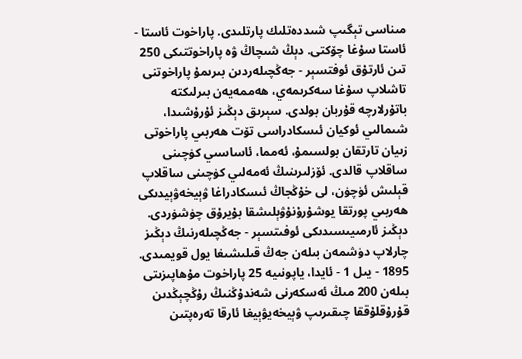مىناسى تېگىپ شىددەتلىك پارتلىدى. پاراخوت ئاستا - ئاستا سۇغا چۆكتى. دېڭ شىچاڭ ۋە پاراخوتتىكى 250 تىن ئارتۇق ئوفتسېر - جەڭچىلەردىن بىرىمۇ پاراخوتنى تاشلاپ سۇغا سەكرىمەي، ھەممەيەن بىرلىكتە باتۇرلارچە قۇربان بولدى. سېرىق دېڭىز ئۇرۇشىدا، شىمالىي ئوكيان ئىسكادراسى تۆت ھەربىي پاراخوتى زىيان تارتقان بولسىمۇ، ئەمما، ئاساسىي كۈچىنى ساقلاپ قالدى. ئۆزلىرىنىڭ ئەمەلىي كۈچىنى ساقلاپ قېلىش ئۈچۈن، لى خۇڭجاڭ ئىسكادراغا ۋېيخەۋېيدىكى ھەربىي پورتقا يوشۇرۇنۇۋېلىشقا بۇيرۇق چۈشۈردى. دېڭىز ئارمىيىسىدىكى ئوفىتسېر - جەڭچىلەرنىڭ دېڭىز چارلاپ دۈشمەن بىلەن جەڭ قىلىشىغا يول قويمىدى. 1895 - يىل 1 - ئايدا، ياپونىيە 25 پاراخوت مۇھاپىزىتى بىلەن 200 مىڭ ئەسكەرنى شەندۇڭنىڭ رۇڭچېڭدىن قۇرۇقلۇققا چىقىرىپ ۋېيخەيۋېيغا ئارقا تەرەپتىن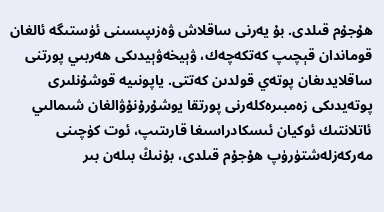ھۇجۇم قىلدى. بۇ يەرنى ساقلاش ۋەزىپىسىنى ئۈستىگە ئالغان قوماندان قېچىپ كەتكەچەك، ۋېيخەۋېيدىكى ھەربىي پورتنى ساقلايدىغان پوتەي قولدىن كەتتى. ياپونىيە قوشۇنلىرى پوتەيدىكى زەمبىرەكلەرنى پورتقا يوشۇرۇنۇۋالغان شىمالىي ئاتلانتىك ئوكيان ئىسكادراسىغا قارىتىپ، ئوت كۈچىنى مەركەزلەشتۈرۈپ ھۇجۇم قىلدى، بۇنىڭ بىلەن بىر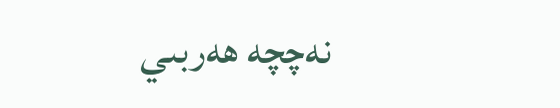نەچچە ھەربىي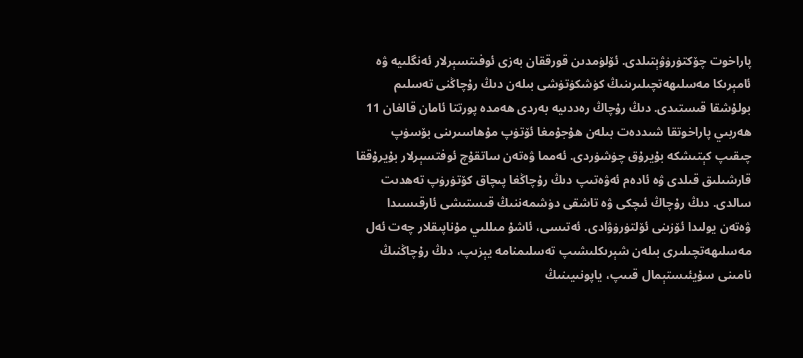پاراخوت چۆكتۈرۈۋېتىلدى. ئۆلۈمدىن قورققان بەزى ئوفىتسېرلار ئەنگلىيە ۋە ئامېرىكا مەسلىھەتچىلىرىنىڭ كۈشكۈتۈشى بىلەن دىڭ رۇچاڭنى تەسلىم بولۇشقا قىستىدى. دىڭ رۇچاڭ رەددىيە بەردى ھەمدە پورتتا ئامان قالغان 11 ھەربىي پاراخوتقا شىددەت بىلەن ھۇجۇمغا ئۆتۈپ مۇھاسىرىنى بۆسۈپ چىقىپ كېتىشكە بۇيرۇق چۈشۈردى. ئەمما ۋەتەن ساتقۇچ ئوفتسېرلار بۇيرۇققا قارشىلىق قىلدى ۋە ئادەم ئەۋەتىپ دىڭ رۇچاڭغا پىچاق كۆتۈرۈپ تەھدىت سالدى. دىڭ رۇچاڭ ئىچكى ۋە تاشقى دۈشمەننىڭ قىستىشى ئارقىسىدا ۋەتەن يولىدا ئۆزىنى ئۆلتۈرۈۋادى. ئەتىسى، ئاشۇ مىللىي مۇناپىقلار چەت ئەل مەسلىھەتچىلىرى بىلەن شېرىكلىشىپ تەسلىمنامە يېزىپ، دىڭ رۇچاڭنىڭ نامىنى سۇيئىستېمال قىىپ، ياپونىيىنىڭ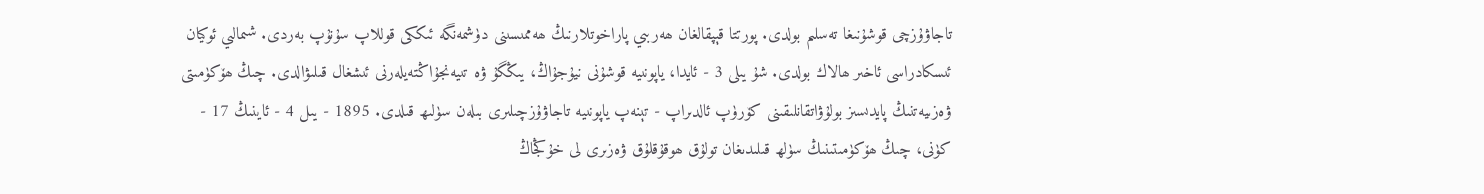تاجاۋۇزچى قوشۇنىغا تەسلىم بولدى. پورتتا قېپقالغان ھەربىي پاراخوتلارنىڭ ھەممىسىنى دۈشمەنگە ئىككى قوللاپ سۇنۇپ بەردى. شىمالىي ئوكيان ئىسكادراسى ئاخىر ھالاك بولدى. شۇ يىلى 3 - ئايدا، ياپونىيە قوشۇنى نيۇجۇاڭ، يىڭگۇ ۋە تىيەنجۇاڭتەيلەرنى ئىشغال قىلىۋالدى. چىڭ ھۆكۈمىتى ۋەزىيەتنىڭ پايدىسىز بولۇۋاتقانلىقىنى كۆرۈپ ئالدىراپ - تېنەپ ياپونىيە تاجاۋۇزچىلىرى بىلەن سۈلىھ قىلدى. 1895 - يىل 4 - ئاينىڭ 17 - كۈنى، چىڭ ھۆكۈمىتىنىڭ سۈلھ قىلىدىغان تولۇق ھوقۇقلۇق ۋەزىرى لى خۇڭجاڭ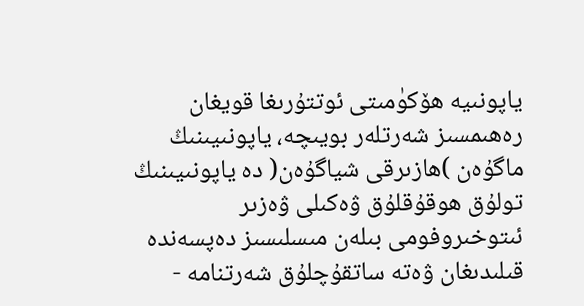ياپونىيە ھۆكۈمىتى ئوتتۇرىغا قويغان رەھىمسىز شەرتلەر بويىچە، ياپونىيىنىڭ ماگۇەن )ھازىرقى شياگۇەن( دە ياپونىيىنىڭ تولۇق ھوقۇقلۇق ۋەكىلى ۋەزىر ئىتوخىروفومى بىلەن مىسلىسىز دەپسەندە قىلىدىغان ۋەتە ساتقۇچلۇق شەرتنامە -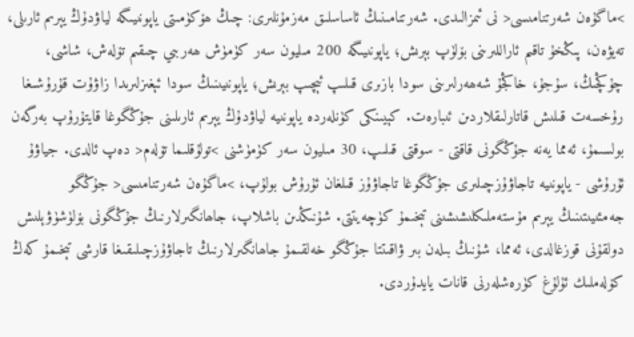>ماگۇەن شەرتنامىسى< نى ئىمزالىدى. شەرتنامىنىڭ ئاساسلىق مەزمۇنلىرى: چىڭ ھۆكۈمىتى ياپونىيىگە لياۋدۇڭ يېرىم ئارىلى، تەيۋەن، پىڭخۇ تاقىم ئاراللىرىنى بۆلۈپ بېرىش؛ ياپونىيىگە 200 مىليون سەر كۈمۈش ھەربىي چىقىم تۆلەش، شاشى، چۇڭچىڭ، سۇجۇ، خاڭجۇ شەھەرلىرىنى سودا بازىرى قىلىپ ئېچىپ بېرىش؛ ياپونىيىنىڭ سودا ئېغىزلىرىدا زاۋۇت قۇرۇشىغا رۇخسەت قىلىش قاتارلىقلاردىن ئىبارەت. كېيىنكى كۈنلەردە ياپونىيە لياۋدۇڭ يېرىم ئارىلىنى جۇڭگوغا قايتۇرۇپ بەرگەن بولسىمۇ، ئەمما يەنە جۇڭگونى قاقتى - سوقتى قىلىپ، 30 مىليون سەر كۈمۈشنى >تولۇقلىما تۆلەم< دەپ ئالدى. جياۋۇ ئۇرۇشى - ياپونىيە تاجاۋۇزچىلىرى جۇڭگوغا تاجاۋۇز قىلغان ئۇرۇش بولۇپ، >ماگۇەن شەرتنامىسى< جۇڭگو جەمئىيىتىنىڭ يېرىم مۇستەملىكلىشىشىنى تېخىمۇ كۈچەيتتى. شۇنىڭدىن باشلاپ، جاھانگىرلارنىڭ جۇڭگونى بۆلۈشۈۋېلىش دولقۇنى قوزغالدى، ئەمما، شۇنىڭ بىلەن بىر ۋاقىتتا جۇڭگو خەلقىمۇ جاھانگىرلارنىڭ تاجاۋۇزچىلىقىغا قارشى تېخىمۇ كەڭ كۆلەملىك ئۇلۇغ كۈرەشلەرنى قانات يايدۇردى.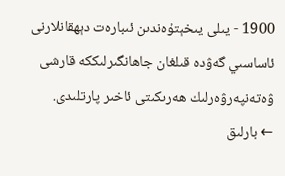1900 - يىلى يىخېتۇەندىن ئىبارەت دېھقانلارنى ئاساسىي گەۋدە قىلغان جاھانگىرلىككە قارشى ۋەتەنپەرۋەرلىك ھەرىكىتى ئاخىر پارتلىدى.
← بارلىق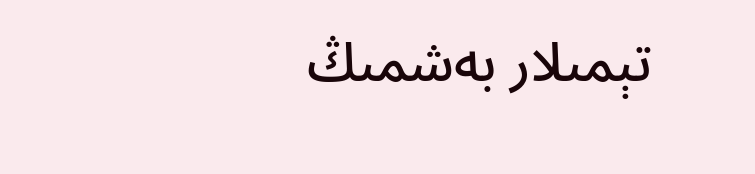تېمىلار بەشمىڭ